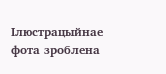Ілюстрацыйнае фота зроблена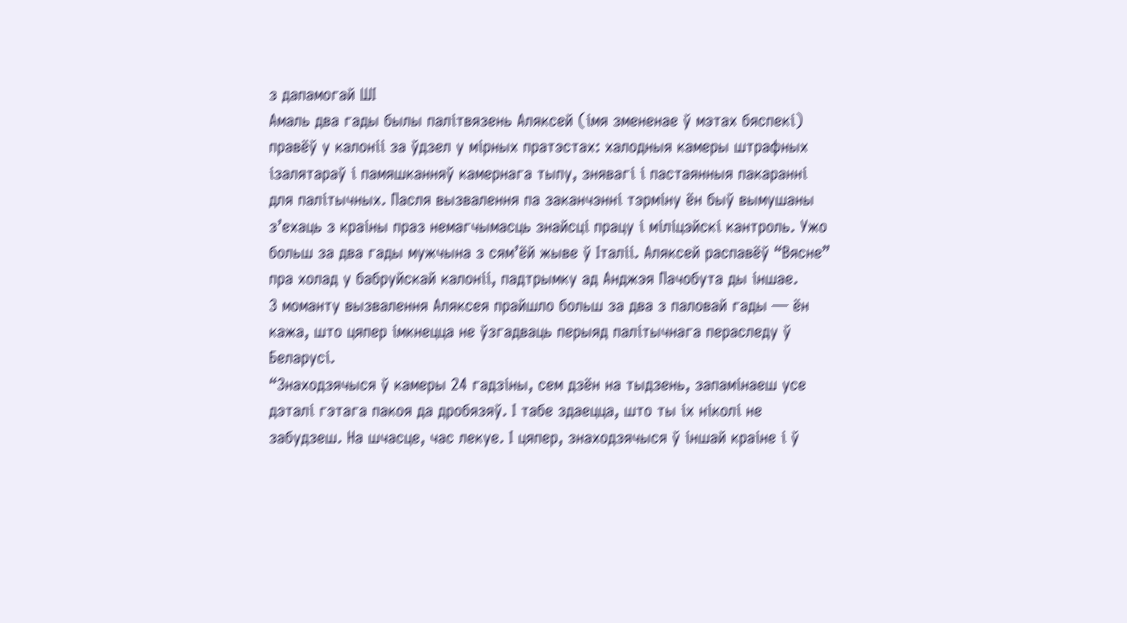з дапамогай ШІ
Амаль два гады былы палітвязень Аляксей (імя змененае ў мэтах бяспекі) правёў у калоніі за ўдзел у мірных пратэстах: халодныя камеры штрафных ізалятараў і памяшканняў камернага тыпу, знявагі і пастаянныя пакаранні для палітычных. Пасля вызвалення па заканчэнні тэрміну ён быў вымушаны з’ехаць з краіны праз немагчымасць знайсці працу і міліцэйскі кантроль. Ужо больш за два гады мужчына з сям’ёй жыве ў Італіі. Аляксей распавёў “Вясне” пра холад у бабруйскай калоніі, падтрымку ад Анджэя Пачобута ды іншае.
З моманту вызвалення Аляксея прайшло больш за два з паловай гады — ён кажа, што цяпер імкнецца не ўзгадваць перыяд палітычнага пераследу ў Беларусі.
“Знаходзячыся ў камеры 24 гадзіны, сем дзён на тыдзень, запамінаеш усе дэталі гэтага пакоя да дробязяў. І табе здаецца, што ты іх ніколі не забудзеш. На шчасце, час лекуе. І цяпер, знаходзячыся ў іншай краіне і ў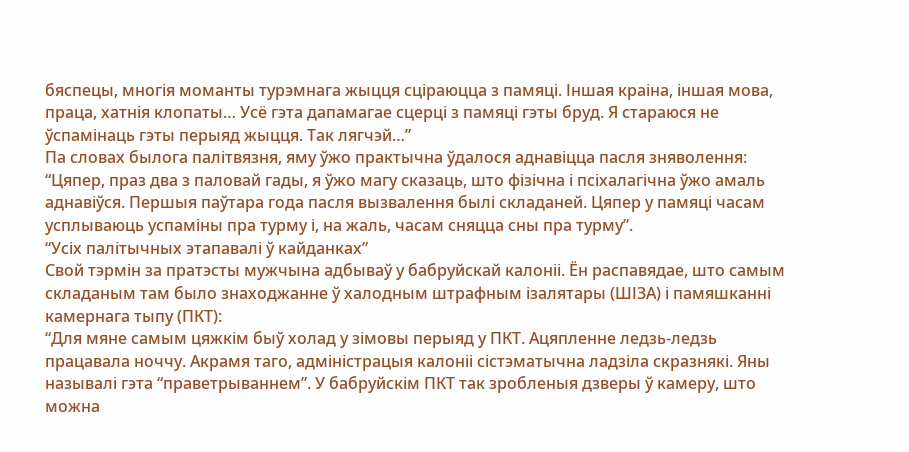бяспецы, многія моманты турэмнага жыцця сціраюцца з памяці. Іншая краіна, іншая мова, праца, хатнія клопаты… Усё гэта дапамагае сцерці з памяці гэты бруд. Я стараюся не ўспамінаць гэты перыяд жыцця. Так лягчэй…”
Па словах былога палітвязня, яму ўжо практычна ўдалося аднавіцца пасля зняволення:
“Цяпер, праз два з паловай гады, я ўжо магу сказаць, што фізічна і псіхалагічна ўжо амаль аднавіўся. Першыя паўтара года пасля вызвалення былі складаней. Цяпер у памяці часам усплываюць успаміны пра турму і, на жаль, часам сняцца сны пра турму”.
“Усіх палітычных этапавалі ў кайданках”
Свой тэрмін за пратэсты мужчына адбываў у бабруйскай калоніі. Ён распавядае, што самым складаным там было знаходжанне ў халодным штрафным ізалятары (ШІЗА) і памяшканні камернага тыпу (ПКТ):
“Для мяне самым цяжкім быў холад у зімовы перыяд у ПКТ. Ацяпленне ледзь-ледзь працавала ноччу. Акрамя таго, адміністрацыя калоніі сістэматычна ладзіла скразнякі. Яны называлі гэта “праветрываннем”. У бабруйскім ПКТ так зробленыя дзверы ў камеру, што можна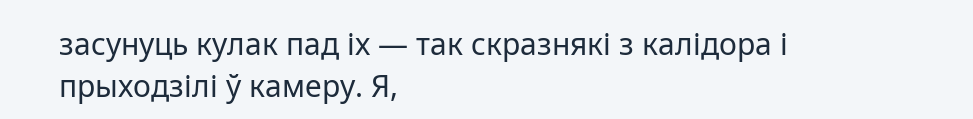засунуць кулак пад іх — так скразнякі з калідора і прыходзілі ў камеру. Я,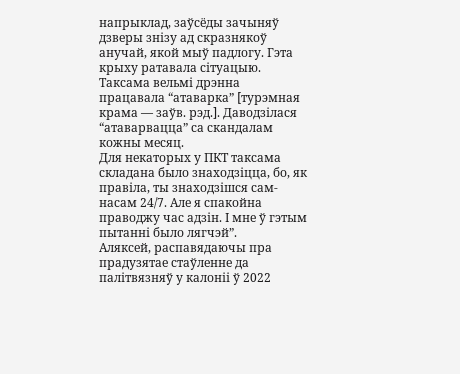напрыклад, заўсёды зачыняў дзверы знізу ад скразнякоў анучай, якой мыў падлогу. Гэта крыху ратавала сітуацыю.
Таксама вельмі дрэнна працавала “атаварка” [турэмная крама — заўв. рэд.]. Даводзілася “атаварвацца” са скандалам кожны месяц.
Для некаторых у ПКТ таксама складана было знаходзіцца, бо, як правіла, ты знаходзішся сам-насам 24/7. Але я спакойна праводжу час адзін. І мне ў гэтым пытанні было лягчэй”.
Аляксей, распавядаючы пра прадузятае стаўленне да палітвязняў у калоніі ў 2022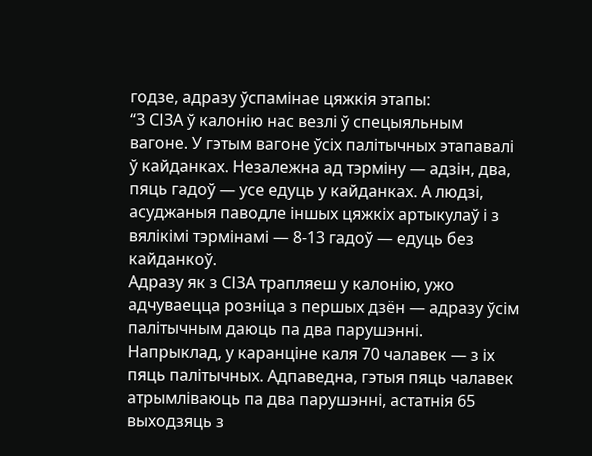годзе, адразу ўспамінае цяжкія этапы:
“З СІЗА ў калонію нас везлі ў спецыяльным вагоне. У гэтым вагоне ўсіх палітычных этапавалі ў кайданках. Незалежна ад тэрміну — адзін, два, пяць гадоў — усе едуць у кайданках. А людзі, асуджаныя паводле іншых цяжкіх артыкулаў і з вялікімі тэрмінамі — 8-13 гадоў — едуць без кайданкоў.
Адразу як з СІЗА трапляеш у калонію, ужо адчуваецца розніца з першых дзён — адразу ўсім палітычным даюць па два парушэнні. Напрыклад, у каранціне каля 70 чалавек — з іх пяць палітычных. Адпаведна, гэтыя пяць чалавек атрымліваюць па два парушэнні, астатнія 65 выходзяць з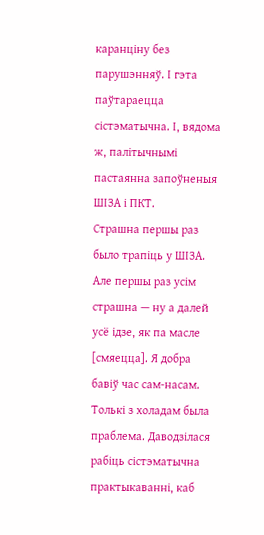каранціну без парушэнняў. І гэта паўтараецца сістэматычна. І, вядома ж, палітычнымі пастаянна запоўненыя ШІЗА і ПКТ.
Страшна першы раз было трапіць у ШІЗА. Але першы раз усім страшна — ну а далей усё ідзе, як па масле [смяецца]. Я добра бавіў час сам-насам. Толькі з холадам была праблема. Даводзілася рабіць сістэматычна практыкаванні, каб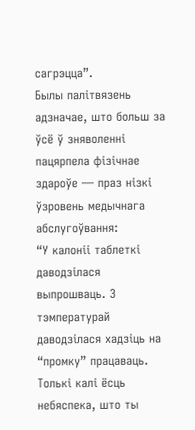сагрэцца”.
Былы палітвязень адзначае, што больш за ўсё ў зняволенні пацярпела фізічнае здароўе — праз нізкі ўзровень медычнага абслугоўвання:
“У калоніі таблеткі даводзілася выпрошваць. З тэмпературай даводзілася хадзіць на “промку” працаваць. Толькі калі ёсць небяспека, што ты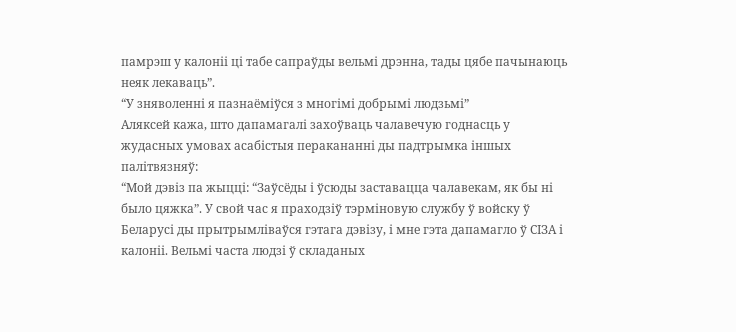памрэш у калоніі ці табе сапраўды вельмі дрэнна, тады цябе пачынаюць неяк лекаваць”.
“У зняволенні я пазнаёміўся з многімі добрымі людзьмі”
Аляксей кажа, што дапамагалі захоўваць чалавечую годнасць у жудасных умовах асабістыя перакананні ды падтрымка іншых палітвязняў:
“Мой дэвіз па жыцці: “Заўсёды і ўсюды заставацца чалавекам, як бы ні было цяжка”. У свой час я праходзіў тэрміновую службу ў войску ў Беларусі ды прытрымліваўся гэтага дэвізу, і мне гэта дапамагло ў СІЗА і калоніі. Вельмі часта людзі ў складаных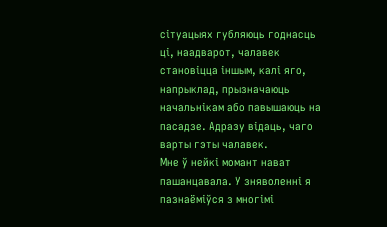сітуацыях губляюць годнасць ці, наадварот, чалавек становіцца іншым, калі яго, напрыклад, прызначаюць начальнікам або павышаюць на пасадзе. Адразу відаць, чаго варты гэты чалавек.
Мне ў нейкі момант нават пашанцавала. У зняволенні я пазнаёміўся з многімі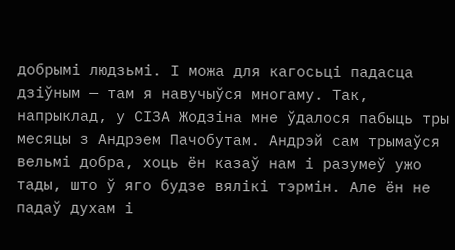добрымі людзьмі. І можа для кагосьці падасца дзіўным — там я навучыўся многаму. Так, напрыклад, у СІЗА Жодзіна мне ўдалося пабыць тры месяцы з Андрэем Пачобутам. Андрэй сам трымаўся вельмі добра, хоць ён казаў нам і разумеў ужо тады, што ў яго будзе вялікі тэрмін. Але ён не падаў духам і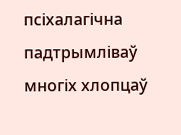псіхалагічна падтрымліваў многіх хлопцаў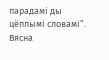парадамі ды цёплымі словамі”.
Вясна